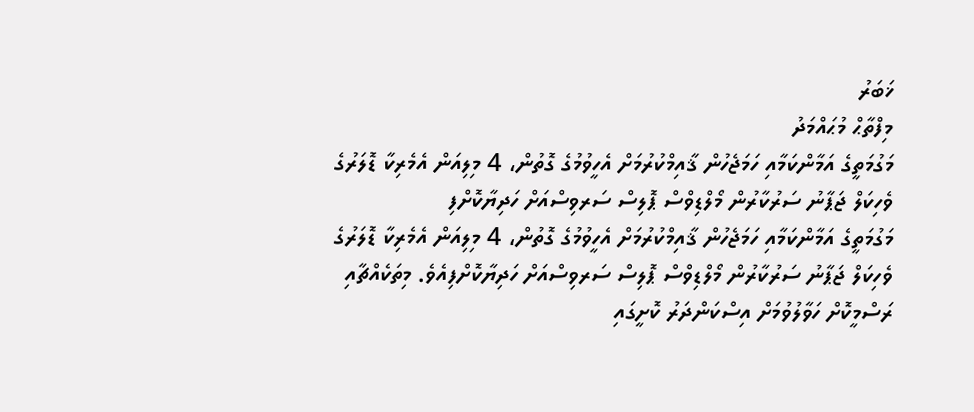ޚަބަރު
މިފްތާޙް މުޙައްމަދު
މަގުމަތީގެ އަމާންކަމާއި ހަމަޖެހުން ޤާއިމްކުރުމަށް އެހީވުމުގެ ގޮތުން، 4 މިލިއަން އެމެރިކާ ޑޮލަރުގެ ވެހިކަލް ޖަޕާނު ސަރުކާރުން މޯލްޑިވްސް ޕޮލިސް ސަރވިސްއަށް ހަދިޔާކޮށްފި
މަގުމަތީގެ އަމާންކަމާއި ހަމަޖެހުން ޤާއިމްކުރުމަށް އެހީވުމުގެ ގޮތުން، 4 މިލިއަން އެމެރިކާ ޑޮލަރުގެ ވެހިކަލް ޖަޕާނު ސަރުކާރުން މޯލްޑިވްސް ޕޮލިސް ސަރވިސްއަށް ހަދިޔާކޮށްފިއެވެ. މިތަކެއްޗާއި ރަސްމީކޮށް ހަވާލުވުމަށް އިސްކަންދަރު ކޮށީގައި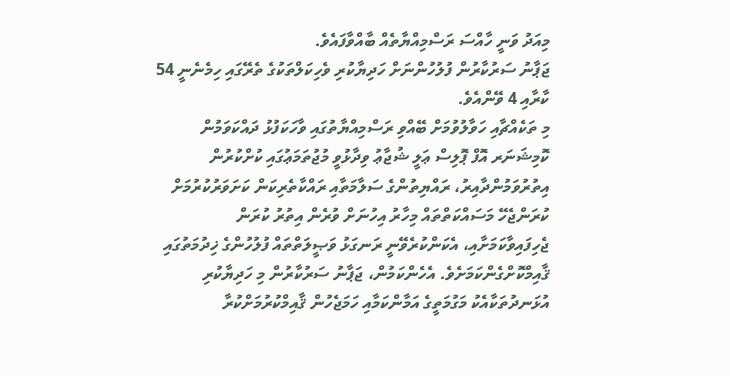މިއަދު ވަނީ ހާއްސަ ރަސްމިއްޔާތެއް ބާއްވާފައެވެ.
ޖަޕާނު ސަރުކާރުން ފުލުހުންނަށް ހަދިޔާކުރި ވެހިކަލްތަކުގެ ތެރޭގައި ހިމެނެނީ 54 ކާރާއި 4 ވޭންއެވެ.
މި ތަކެއްޗާއި ހަވާލުވުމަށް ބޭއްވި ރަސްމިއްޔާތުގައި ވާހަކަފުޅު ދައްކަވަމުން ކޮމިޝަނަރ އޮފް ޕޮލިސް ޢަލީ ޝުޖާޢު ވިދާޅުވީ މުޖުތަމަޢުގައި ކުށްކުރުން އިތުރުވަމުންދާއިރު، ރައްޔިތުންގެ ސަލާމަތާއި ރައްކާތެރިކަން ކަށަވަރުކުރުމަށް ކުރަންޖެހޭ މަސައްކަތްތައް މިހާރު އިހުނަށް ވުރެން އިތުރު ކުރަން ޖެހިފައިވާކަމަށާއި، އެކަންކުރެވޭނީ ރަނގަޅު ވަޞީލަތްތައް ފުލުހުންގެ ޚިދުމަތުގައި ޤާއިމްކޮށްގެންކަމަށެވެ. އެހެންކަމުން، ޖަޕާނު ސަރުކާރުން މި ހަދިޔާކުރި އުޅަނދުތަކާއެކު މަގުމަތީގެ އަމާންކަމާއި ހަމަޖެހުން ޤާއިމްކުރުމަށްކުރާ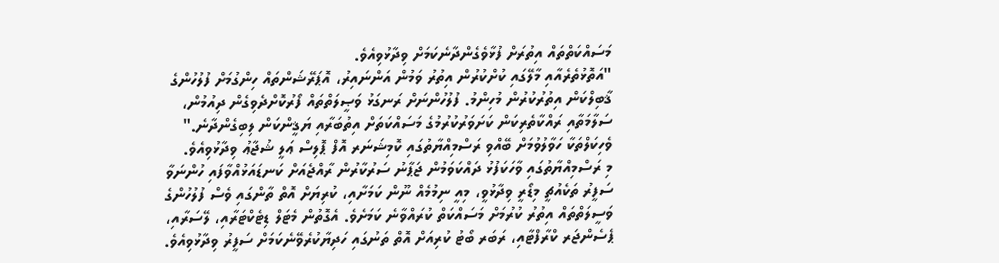މަސައްކަތްތައް އިތުރަށް ފުޅާވެގެންދާނެކަމަށް ވިދާޅުވިއެވެ.
"އަތޮޅުތެރެއާއި މާލޭގައި ކުށްކުރުން އިތުރު ވަމުން އަންނައިރު، އޮޕަރޭޝަންތައް ހިންގުމަށް ފުލުހުންގެ ޤާބިލްކަން އިތުރުކުރުން މުހިންމު. ފުލުހުންނަށް ރަނގަޅު ވަޞީލަތްތައް ފޯރުކޮށްދެވިގެން ދިއުމުން، ސަލާމަތާއި ރައްކާތެރިކަން ކަށަވަރުކުރުމުގެ މަސައްކަތަށް އިތުބަރާއި ޔަޤީންކަން ލިބިގެންދާނެ."
ވެހިކަލްތަކާ ހަވާލުވުމަށް ބޭއްވި ރަސްމިއްޔާތުގައި ކޮމިޝަނަރ އޮފް ޕޮލިސް ޢަލީ ޝުޖާޢު ވިދާޅުވިއެވެ.
މި ރަސްމިއްޔާތުގައި ވާހަކަފުޅު ދައްކަވަމުން ޖަޕާނު ސަރުކާރުން ރާއްޖެއަށް ކަނޑައަޅުއްވާފައި ހުންނަވާ ސަފީރު ތަކެއުޗީ މިޑޯރީ ވިދާޅުވީ، މިއީ ނިމުމެއް ނޫން ކަމަށާއި، ކުރިޔަށް އޮތް ތާންގައި ވެސް ފުލުހުންގެ ވަސީލަތްތައް އިތުރު ކުރުމަށް މަސައްކަތް ކުރައްވާނެ ކަމަށެވެ. އެގޮތުން މެޓަލް ޑިޓެކްޓަރާއި، ލޭސަރާއި، ޕެސެންޖަރ ކްރާފްޓާއި، ރަބަރ ބޯޓު ކުރިއަށް އޮތް ތަނުގައި ހަދިޔާކުރެވޭނެކަމަށް ސަފީރު ވިދާޅުވިއެވެ.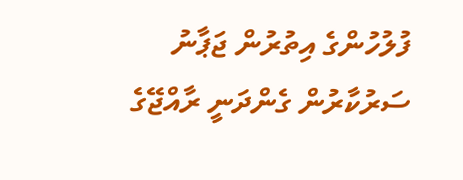ފުލުހުންގެ އިތުރުން ޖަޕާނު ސަރުކާރުން ގެންދަނީ ރާއްޖޭގެ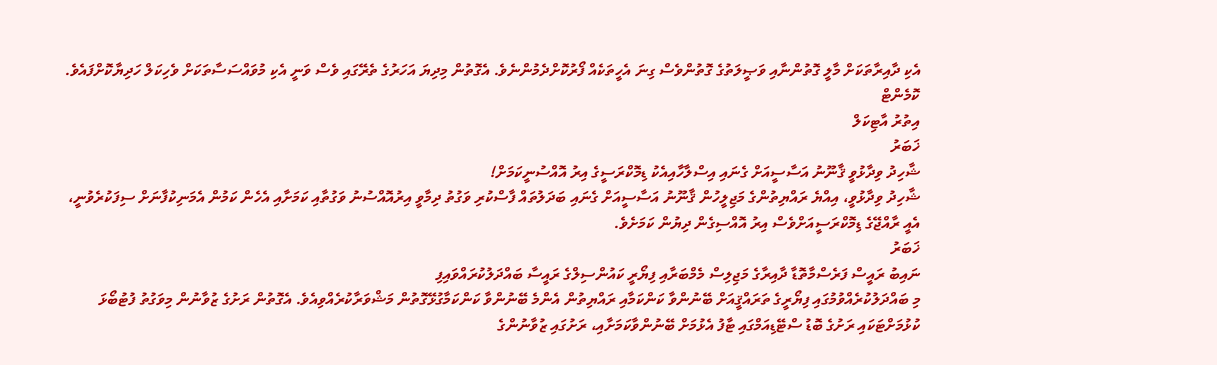އެކި ދާއިރާތަކަށް މާލީ ގޮތުންނާއި ވަޞީލަތުގެ ގޮތުންވެސް ގިނަ އެހީތަކެއް ފޯރުކޮށްދެމުންނެވެ. އެގޮތުން މިދިޔަ އަހަރުގެ ތެރޭގައި ވެސް ވަނީ އެކި މުވައްސަސާތަކަށް ވެހިކަލް ހަދިޔާކޮށްފައެވެ.
ކޮމެންޓް
އިތުރު އާޓިކަލް
ޚަބަރު
ޝާހިދު ވިދާޅުވީ ޤާނޫނު އަސާސީއަށް ގެނައި އިސްލާހާއިއެކު ޑިމޮކްރަސީގެ އިރު އޮއްސުނީކަމަށް!
ޝާހިދު ވިދާޅުވީ، އިއްޔެ ރައްޔިތުންގެ މަޖިލީހުން ޤާނޫނު އަސާސީއަށް ގެނައި ބަދަލުތައް ފާސްކުރި ވަގުތު ދިމާވީ އިރުއޮއްސުނު ވަގުތާއި ކަމަށާއި އެހެން ކަމުން އެމަނިކުފާނަށް ސިފަކުރެވުނީ، އެއީ ރާއްޖޭގެ ޑިމޮކްރަސީއަށްވެސް އިރު އޮއްސިގެން ދިޔުން ކަމަށެވެ.
ޚަބަރު
ނައިބު ރައީސް ފަރެސްމާތޮޑާ ދާއިރާގެ މަޖިލިސް މެމްބަރާއި ފިޔޯރީ ކައުންސިލްގެ ރައީސާ ބައްދަލުކުރައްވައިފި
މި ބައްދަލުކުރެއްވުމުގައި ފިޔޯރީގެ ތަރައްޤީއަށް ބޭނުންވާ ކަންކަމާއި ރައްޔިތުން އެންމެ ބޭނުންވާ ކަންކަމާގުޅޭގޮތުން މަޝްވަރާކުރެއްވިއެވެ. އެގޮތުން ރަށުގެ ޒުވާނުން މިވަގުތު ފުޓުބޯޅަ ކުޅުމަށްޓަކައި ރަށުގެ ބޮޑު ސްޓޭޑިއަމްގައި ޓާފު އެޅުމަށް ބޭނުންވާކަމަށާއި، ރަށުގައި ޒުވާނުންގެ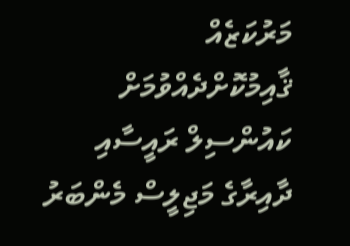މަރުކަޒެއް ޤާއިމުކޮށްދެއްވުމަށް ކައުންސިލް ރައީސާއި ދާއިރާގެ މަޖިލީސް މެންބަރު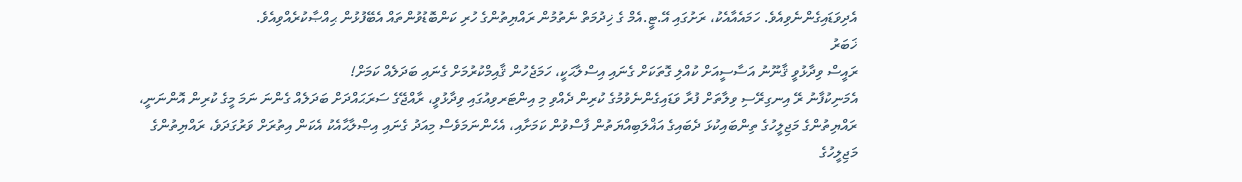އެދިވަޑައިގެންނެވިއެވެ. ހަމައެއާއެކު، ރަށުގައި އޭ.ޓީ.އެމް ގެ ޚިދުމަތް ނެތުމުން ރައްޔިތުންގެ ހުރި ކަންބޮޑުވުންތައް އެބޭފުޅުން ޙިއްޞާކުރެއްވިއެވެ.
ޚަބަރު
ރައީސް ވިދާޅުވީ ޤާނޫނު އަސާސީއަށް ކުއްލި ގޮތަކަށް ގެނައި އިސްލާޙަކީ، ހަމަޖެހުން ޤާއިމްކުރުމަށް ގެނައި ބަދަލެއް ކަމަށް!
އެމަނިކުފާނު ރޭ އިނގިރޭސި ވިލާތަށް ފުރާ ވަޑައިގެންނެވުމުގެ ކުރިން ދެއްވި މި އިންޓަރވިއުގައި ވިދާޅުވީ، ރާއްޖޭގެ ސަރަޙައްދަށް ބަދަލެއް ގެންނަ ނަމަ މީގެ ކުރިން އޮންނަނީ، ރައްޔިތުންގެ މަޖިލީހުގެ ތިންބައިކުޅަ ދެބައިގެ އަޣްލަބިއްޔަތުން ފާސްވުން ކަމަށާއި، އެހެންނަމަވެސް މިއަދު ގެނައި އިޞްލާޙާއެކު އެކަން އިތުރަށް ވަރުގަދަވެ، ރައްޔިތުންގެ މަޖިލީހުގެ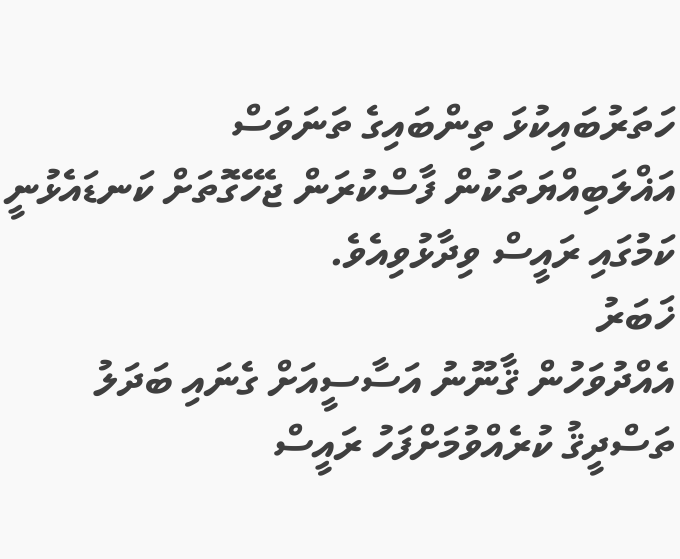ހަތަރުބައިކުޅަ ތިންބައިގެ ތަނަވަސް އަޣްލަބިއްޔަތަކުން ފާސްކުރަން ޖެހޭގޮތަށް ކަނޑައެޅުނީ ކަމުގައި ރައީސް ވިދާޅުވިއެވެ.
ޚަބަރު
އެއްދުވަހުން ޤާނޫނު އަސާސީއަށް ގެނައި ބަދަލު ތަސްދީޤު ކުރެއްވުމަށްފަހު ރައީސް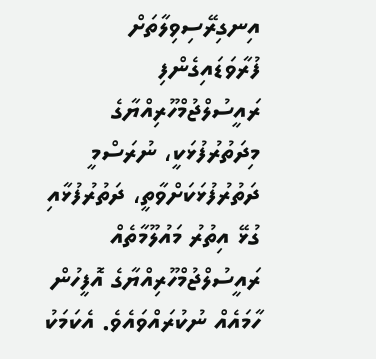އިނގިރޭސިވިލާތަށް ފުރާވަޑައިގެންފި
ރައީސުލްޖުމްހޫރިއްޔާގެ މިދަތުރުފުޅަކީ، ނުރަސްމީ ދަތުރުފުޅަކަށްވާތީ، ދަތުރުފުޅާއި ގުޅޭ އިތުރު މައުލޫމާތެއް ރައީސުލްޖުމްހޫރިއްޔާގެ އޮފީހުން ހާމައެއް ނުކުރައްވައެވެ. އެކަމަކު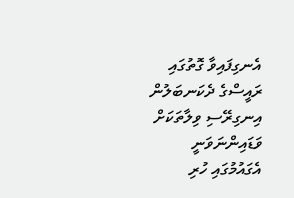އެނގިފައިވާ ގޮތުގައި ރައީސްގެ ދެކަނބަލުން އިނގިރޭސި ވިލާތަކަށް ވަޑައިންނަވަނީ އެގައުމުގައި ހުރި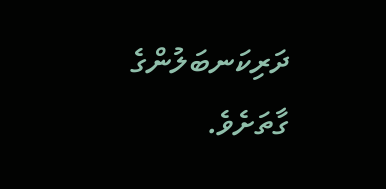ދަރިކަނބަލުންގެ ގާތަށެވެ.